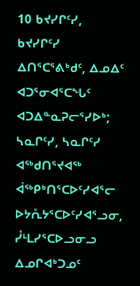10 ᑲᔪᓯᒋᑦᓯ, ᑲᔪᓯᒋᑦᓯ ᐃᑎᕐᑕᕐᕕᒃᑯᑦ, ᐃᓄᐃᑦ ᐊᑐᕐᓂᐊᕐᑕᖓᑦ ᐊᑐᐃᓐᓇᕈᓕᕐᓯᐅᒃ; ᓴᓇᒋᑦᓯ, ᓴᓇᒋᑦᓯ ᐊᖅᑯᑎᕐᔪᐊᖅ ᐋᖅᑭᒃᑎᕐᑕᐅᑦᓯᐊᕐᓕ ᐅᔭᕅᔭᕐᑕᐅᑦᓯᐊᕐᓗᓂ, ᓮᒻᒪᓯᕐᑕᐅᓗᓂᓗ ᐃᓄᒋᐊᒃᑐᓄᑦ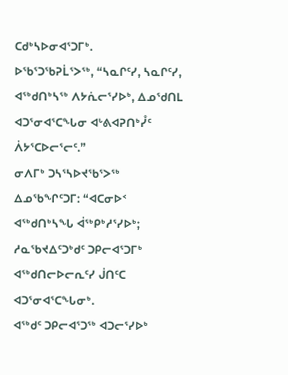ᑕᑯᒃᓴᐅᓂᐊᕐᑐᒥᒃ.
ᐅᖃᕐᑐᖃᕈᒫᕐᐳᖅ, “ᓴᓇᒋᑦᓯ, ᓴᓇᒋᑦᓯ, ᐊᖅᑯᑎᒃᓴᖅ ᐱᔭᕇᓕᕐᓯᐅᒃ, ᐃᓄᖁᑎᒪ ᐊᑐᕐᓂᐊᕐᑕᖓᓂ ᐊᒡᕕᐊᕈᑎᒃᓮᑦ ᐲᔭᕐᑕᐅᓕᕐᓕᑦ.”
ᓂᐱᒥᒃ ᑐᓴᕐᓴᐅᔪᖃᕐᐳᖅ ᐃᓄᖃᖏᑦᑐᒥ: “ᐊᑕᓂᐅᑉ ᐊᖅᑯᑎᒃᓴᖓ ᐋᖅᑭᒃᓱᕐᓯᐅᒃ; ᓱᓇᖃᔪᐃᑦᑐᒃᑯᑦ ᑐᑭᓕᐊᕐᑐᒥᒃ ᐊᖅᑯᑎᓕᐅᓕᕆᑦᓯ ᒎᑎᑦᑕ ᐊᑐᕐᓂᐊᕐᑕᖓᓂᒃ.
ᐊᖅᑯᑦ ᑐᑭᓕᐊᕐᑐᖅ ᐊᑐᓕᕐᓯᐅᒃ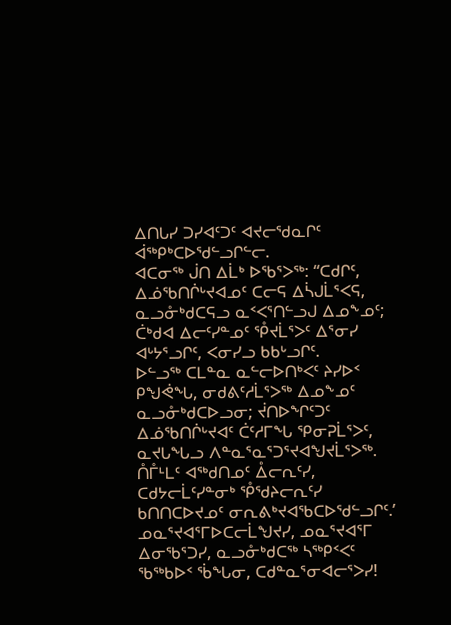ᐃᑎᒐᓯ ᑐᓯᐊᑦᑐᑦ ᐊᔪᓕᖁᓇᒋᑦ ᐋᖅᑭᒃᑕᐅᖁᓪᓗᒋᓪᓕ.
ᐊᑕᓂᖅ ᒎᑎ ᐃᒫᒃ ᐅᖃᕐᐳᖅ: “ᑕᑯᒋᑦ, ᐃᓅᖃᑎᒌᒡᔪᐊᓄᑦ ᑕᓕᕋ ᐃᓵᒍᒫᕐᐸᕋ, ᓇᓗᓁᒃᑯᑕᕋᓗ ᓇᑉᐸᕐᑎᓪᓗᒍ ᐃᓄᖕᓄᑦ; ᑖᒃᑯᐊ ᐃᓕᑦᓯᓐᓄᑦ ᕾᔪᒫᕐᐳᑦ ᐃᕐᓂᓯ ᐊᒡᔭᕐᓗᒋᑦ, ᐸᓂᓯᓗ ᑲᑲᒡᓗᒋᑦ.
ᐅᓪᓗᖅ ᑕᒪᓐᓇ ᓇᓪᓕᐅᑎᒃᐸᑦ ᔨᓯᐅᑉ ᑭᖑᕚᖓ, ᓂᑯᕕᑦᓱᒫᕐᐳᖅ ᐃᓄᖕᓄᑦ ᓇᓗᓁᒃᑯᑕᐅᓗᓂ; ᔫᑎᐅᖏᑦᑐᑦ ᐃᓅᖃᑎᒌᒡᔪᐊᑦ ᑖᑦᓱᒥᖓ ᕿᓂᕈᒫᕐᐳᑦ, ᓇᔪᒐᖓᓗ ᐱᓐᓇᕐᓇᕐᑐᕐᔪᐊᖑᔪᒫᕐᐳᖅ.
ᑍᒤᒻᒪᑦ ᐊᖅᑯᑎᓄᑦ ᐂᓕᕆᑦᓯ, ᑕᑯᔭᓕᒫᑦᓯᓐᓂᒃ ᕾᖁᔨᓕᕆᑦᓯ ᑲᑎᑎᑕᐅᔪᓄᑦ ᓂᕆᕕᒃᔪᐊᖃᑕᐅᖁᓪᓗᒋᑦ.’
ᓄᓇᕐᔪᐊᕐᒥᐅᑕᓕᒫᖑᔪᓯ, ᓄᓇᕐᔪᐊᕐᒥ ᐃᓂᖃᕐᑐᓯ, ᓇᓗᓁᒃᑯᑕᖅ ᓴᖅᑭᑉᐸᑦ ᖃᖅᑲᐅᑉ ᖄᖓᓂ, ᑕᑯᓐᓇᕐᓂᐊᓕᕐᐳᓯ!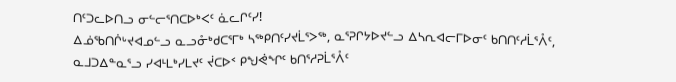ᑎᑦᑐᓚᐅᑎᓗ ᓂᓪᓕᕐᑎᑕᐅᒃᐸᑦ ᓈᓚᒋᑦᓯ!
ᐃᓅᖃᑎᒌᒡᔪᐊᓄᓪᓗ ᓇᓗᓁᒃᑯᑕᕐᒥᒃ ᓴᖅᑭᑎᑦᓯᔪᒫᕐᐳᖅ, ᓇᕐᕈᒋᔭᐅᔪᓪᓗ ᐃᓴᕆᐊᓕᒥᐅᓂᑦ ᑲᑎᑎᑦᓱᒫᕐᐰᑦ, ᓇᒧᑐᐃᓐᓇᕐᓗ ᓯᐊᒻᒪᒃᓯᒪᔪᑦ ᔫᑕᐅᑉ ᑭᖑᕚᖏᑦ ᑲᑎᕐᓱᕈᒫᕐᐰᑦ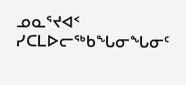ᓄᓇᕐᔪᐊᑉ ᓯᑕᒪᐅᓕᖅᑲᖓᓂᖓᓂᑦ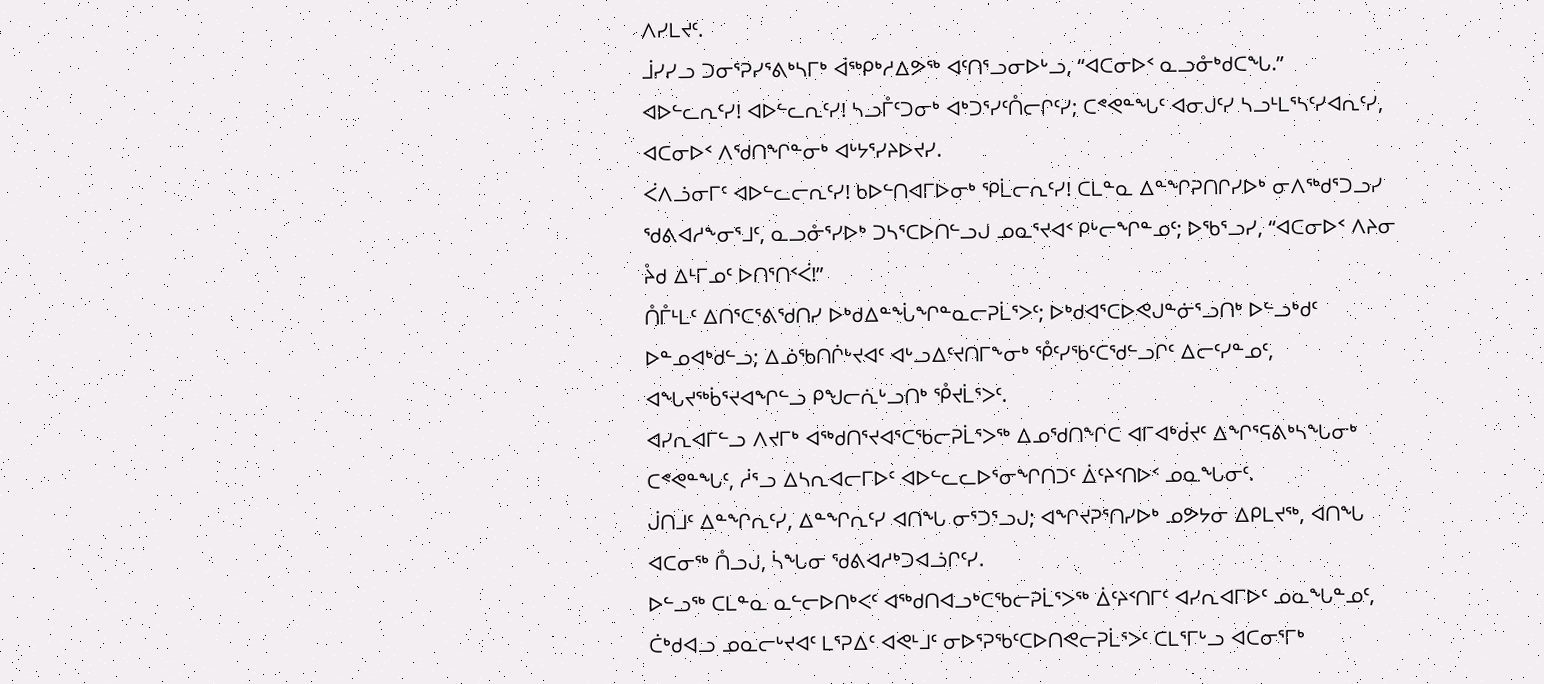ᐱᓯᒪᔪᑦ.
ᒨᓯᓯᓗ ᑐᓂᕐᕈᓯᕐᕕᒃᓴᒥᒃ ᐋᖅᑭᒃᓱᐃᕗᖅ ᐊᑦᑎᕐᓗᓂᐅᒡᓗ, “ᐊᑕᓂᐅᑉ ᓇᓗᓁᒃᑯᑕᖓ.”
ᐊᐅᓪᓚᕆᑦᓯ! ᐊᐅᓪᓚᕆᑦᓯ! ᓴᓗᒤᑦᑐᓂᒃ ᐊᒃᑐᕐᓯᑦᑍᓕᒋᑦᓯ; ᑕᕝᕙᓐᖓᑦ ᐊᓂᒍᑦᓯ ᓴᓗᒻᒪᕐᓴᑦᓯᐊᕆᑦᓯ, ᐊᑕᓂᐅᑉ ᐱᖁᑎᖏᓐᓂᒃ ᐊᒡᔭᕐᓯᔨᐅᔪᓯ.
ᐹᐱᓘᓂᒥᑦ ᐊᐅᓪᓚᓕᕆᑦᓯ! ᑲᐅᓪᑎᐊᒥᐅᓂᒃ ᕿᒫᓕᕆᑦᓯ! ᑕᒪᓐᓇ ᐃᓐᖏᕈᑎᒋᓯᐅᒃ ᓂᐱᖅᑯᕐᑐᓗᓯ ᖁᕕᐊᓱᖕᓂᕐᒧᑦ, ᓇᓗᓁᕐᓯᐅᒃ ᑐᓴᕐᑕᐅᑎᓪᓗᒍ ᓄᓇᕐᔪᐊᑉ ᑭᒡᓕᖏᓐᓄᑦ; ᐅᖃᕐᓗᓯ, “ᐊᑕᓂᐅᑉ ᐱᔨᓂ ᔧᑯ ᐃᒻᒥᓄᑦ ᐅᑎᕐᑎᑉᐹ!”
ᑍᒤᒻᒪᑦ ᐃᑎᕐᑕᕐᕕᖁᑎᓯ ᐅᒃᑯᐃᓐᖔᖏᓐᓇᓕᕈᒫᕐᐳᑦ; ᐅᒃᑯᐊᕐᑕᐅᕙᒍᓐᓃᕐᓗᑎᒃ ᐅᓪᓗᒃᑯᑦ ᐅᓐᓄᐊᒃᑯᓪᓗ; ᐃᓅᖃᑎᒌᒡᔪᐊᑦ ᐊᒡᓗᐃᑦᔪᑎᒥᖕᓂᒃ ᕾᑦᓯᖃᑦᑕᖁᓪᓗᒋᑦ ᐃᓕᑦᓯᓐᓄᑦ, ᐊᖓᔪᖅᑳᕐᔪᐊᖏᓪᓗ ᑭᖑᓕᕇᒡᓗᑎᒃ ᕾᔪᒫᕐᐳᑦ.
ᐊᓯᕆᐊᒥᓪᓗ ᐱᔪᒥᒃ ᐊᖅᑯᑎᕐᔪᐊᕐᑕᖃᓕᕈᒫᕐᐳᖅ ᐃᓄᖁᑎᖏᑕ ᐊᒥᐊᒃᑰᔪᑦ ᐃᖏᕐᕋᕕᒃᓴᖓᓂᒃ ᑕᕝᕙᓐᖓᑦ, ᓲᕐᓗ ᐃᓴᕆᐊᓕᒥᐅᑦ ᐊᐅᓪᓚᓚᐅᕐᓂᖏᑎᑐᑦ ᐄᑦᔨᑉᑎᐅᑉ ᓄᓇᖓᓂᑦ.
ᒎᑎᒧᑦ ᐃᓐᖏᕆᑦᓯ, ᐃᓐᖏᕆᑦᓯ ᐊᑎᖓ ᓂᕐᑐᕐᓗᒍ; ᐊᖏᔪᕈᕐᑎᓯᐅᒃ ᓄᕗᔭᓂ ᐃᑭᒪᔪᖅ, ᐊᑎᖓ ᐊᑕᓂᖅ ᑍᓗᒍ, ᓵᖓᓂ ᖁᕕᐊᓱᒃᑐᐊᓘᒋᑦᓯ.
ᐅᓪᓗᖅ ᑕᒪᓐᓇ ᓇᓪᓕᐅᑎᒃᐸᑦ ᐊᖅᑯᑎᐊᓗᒃᑕᖃᓕᕈᒫᕐᐳᖅ ᐄᑦᔨᑉᑎᒥᑦ ᐊᓯᕆᐊᒥᐅᑦ ᓄᓇᖓᓐᓄᑦ, ᑖᒃᑯᐊᓗ ᓄᓇᓕᒡᔪᐊᑦ ᒪᕐᕈᐃᑦ ᐊᕙᒻᒧᑦ ᓂᐅᕐᕈᖃᑦᑕᐅᑎᕙᓕᕈᒫᕐᐳᑦ ᑕᒪᕐᒥᒡᓗ ᐊᑕᓂᕐᒥᒃ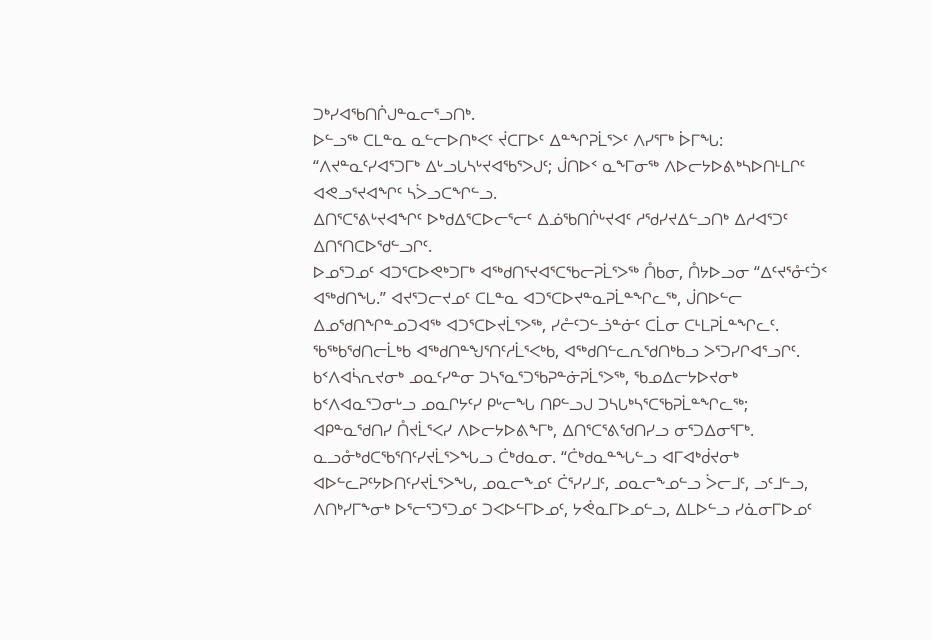ᑐᒃᓯᐊᖃᑎᒌᒍᓐᓇᓕᕐᓗᑎᒃ.
ᐅᓪᓗᖅ ᑕᒪᓐᓇ ᓇᓪᓕᐅᑎᒃᐸᑦ ᔫᑕᒥᐅᑦ ᐃᓐᖏᕈᒫᕐᐳᑦ ᐱᓯᕐᒥᒃ ᐆᒥᖓ: “ᐱᔪᓐᓇᑦᓯᐊᕐᑐᒥᒃ ᐃᒡᓗᒐᓴᒡᔪᐊᖃᕐᐳᒍᑦ; ᒎᑎᐅᑉ ᓇᖕᒥᓂᖅ ᐱᐅᓕᔭᐅᕕᒃᓴᐅᑎᒻᒪᒋᑦ ᐊᕙᓗᕐᔪᐊᖏᑦ ᓴᐴᓗᑕᖏᓪᓗ.
ᐃᑎᕐᑕᕐᕕᒡᔪᐊᖏᑦ ᐅᒃᑯᐃᕐᑕᐅᓕᕐᓕᑦ ᐃᓅᖃᑎᒌᒡᔪᐊᑦ ᓱᖁᓯᔪᐃᓪᓗᑎᒃ ᐃᓱᐊᕐᑐᑦ ᐃᑎᕐᑎᑕᐅᖁᓪᓗᒋᑦ.
ᐅᓄᕐᑐᓄᑦ ᐊᑐᕐᑕᐅᕙᒃᑐᒥᒃ ᐊᖅᑯᑎᕐᔪᐊᕐᑕᖃᓕᕈᒫᕐᐳᖅ ᑍᑲᓂ, ᑍᔭᐅᓗᓂ “ᐃᑦᔪᕐᓁᑦᑑᑉ ᐊᖅᑯᑎᖓ.” ᐊᔪᕐᑐᓕᔪᓄᑦ ᑕᒪᓐᓇ ᐊᑐᕐᑕᐅᔪᓐᓇᕈᒫᓐᖏᓚᖅ, ᒎᑎᐅᓪᓕ ᐃᓄᖁᑎᖏᓐᓄᑐᐊᖅ ᐊᑐᕐᑕᐅᔪᒫᕐᐳᖅ, ᓯᓔᑦᑐᓪᓘᓐᓃᑦ ᑕᒫᓂ ᑕᒻᒪᕈᒫᓐᖏᓚᑦ.
ᖃᖅᑲᖁᑎᓕᒫᒃᑲ ᐊᖅᑯᑎᓐᖑᕐᑎᑦᓱᒫᕐᐸᒃᑲ, ᐊᖅᑯᑎᓪᓚᕆᖁᑎᒃᑲᓗ ᐳᕐᑐᓯᒋᐊᕐᓗᒋᑦ.
ᑲᑉᐱᐊᓵᕆᔪᓂᒃ ᓄᓇᑦᓯᓐᓂ ᑐᓴᕐᓇᕐᑐᖃᕈᓐᓃᕈᒫᕐᐳᖅ, ᖃᓄᐃᓕᔭᐅᔪᓂᒃ ᑲᑉᐱᐊᓇᕐᑐᓂᒡᓗ ᓄᓇᒋᔭᑦᓯ ᑭᒡᓕᖓ ᑎᑭᓪᓗᒍ ᑐᓴᒐᒃᓴᕐᑕᖃᕈᒫᓐᖏᓚᖅ; ᐊᑭᓐᓇᖁᑎᓯ ᑍᔪᒫᕐᐸᓯ ᐱᐅᓕᔭᐅᕕᖕᒥᒃ, ᐃᑎᕐᑕᕐᕕᖁᑎᓯᓗ ᓂᕐᑐᐃᓂᕐᒥᒃ.
ᓇᓗᓁᒃᑯᑕᖃᕐᑎᑦᓯᔪᒫᕐᐳᖓᓗ ᑖᒃᑯᓇᓂ. “ᑖᒃᑯᓇᓐᖓᓪᓗ ᐊᒥᐊᒃᑰᔪᓂᒃ ᐊᐅᓪᓚᕈᑦᔭᐅᑎᑦᓯᔪᒫᕐᐳᖓ, ᓄᓇᓕᖕᓄᑦ ᑖᕐᓯᓯᒧᑦ, ᓄᓇᓕᖕᓄᓪᓗ ᐴᓕᒧᑦ, ᓗᑦᒧᓪᓗ, ᐱᑎᒃᓯᒥᖕᓂᒃ ᐅᕐᓕᕐᑐᕐᑐᓄᑦ ᑐᐸᐅᓪᒥᐅᓄᑦ, ᔭᕚᓇᒥᐅᓄᓪᓗ, ᐃᒪᐅᓪᓗ ᓯᓈᓂᒥᐅᓄᑦ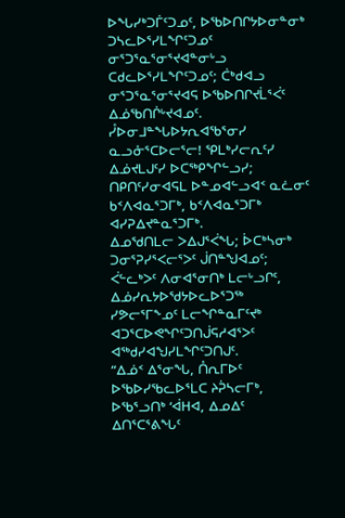ᐅᖓᓯᒃᑐᒦᑦᑐᓄᑦ, ᐅᖃᐅᑎᒋᔭᐅᓂᓐᓂᒃ ᑐᓴᓚᐅᕐᓯᒪᖏᑦᑐᓄᑦ ᓂᕐᑐᕐᓇᕐᓂᕐᔪᐊᓐᓂᒡᓗ ᑕᑯᓚᐅᕐᓯᒪᖏᑦᑐᓄᑦ; ᑖᒃᑯᐊᓗ ᓂᕐᑐᕐᓇᕐᓂᕐᔪᐊᕋ ᐅᖃᐅᑎᒋᔪᒫᕐᐹᑦ ᐃᓅᖃᑎᒌᒡᔪᐊᓄᑦ.
ᓮᐅᓂᒧᓐᖓᐅᔭᕆᐊᖃᕐᓂᓯ ᓇᓗᓁᕐᑕᐅᓕᕐᓕ! ᕿᒪᒃᓯᓕᕆᑦᓯ ᐃᓅᔪᒪᒍᑦᓯ ᐅᑕᖅᑭᖏᓪᓗᓯ; ᑎᑭᑎᑦᓯᓂᐊᕋᒪ ᐅᓐᓄᐊᓪᓗᐊᑉ ᓇᓛᓂᑦ ᑲᑉᐱᐊᓇᕐᑐᒥᒃ, ᑲᑉᐱᐊᓇᕐᑐᒥᒃ ᐊᓯᕈᐃᔪᓐᓇᕐᑐᒥᒃ.
ᐃᓄᖁᑎᒪᓕ ᐳᐃᒍᕐᐹᖓ; ᐆᑕᒃᓴᓂᒃ ᑐᓂᕐᕈᓯᕐᐸᓕᕐᐳᑦ ᒎᑎᓐᖑᐊᓄᑦ; ᐹᓪᓚᒃᐳᑦ ᐱᓂᐊᕐᓂᑎᒃ ᒪᓕᒡᓗᒋᑦ, ᐃᓅᓯᕆᔭᐅᖁᔭᐅᓚᐅᕐᑐᖅ ᓯᕗᓕᕐᒥᖕᓄᑦ ᒪᓕᖏᓐᓇᒥᑦᔪᒃ ᐊᑐᕐᑕᐅᕙᖏᑦᑐᑎᒎᕋᓱᐊᕐᐳᑦ ᐊᖅᑯᓯᐊᖑᓯᒪᖏᑦᑐᑎᒍᑦ.
“ᐃᓅᑉ ᐃᕐᓂᖓ, ᑍᕆᒥᐅᑦ ᐅᖃᐅᓯᖃᓚᐅᕐᒪᑕ ᔨᕉᓴᓕᒥᒃ, ᐅᖃᕐᓗᑎᒃ ‘ᐋᕼᐊ, ᐃᓄᐃᑦ ᐃᑎᕐᑕᕐᕕᖓᑦ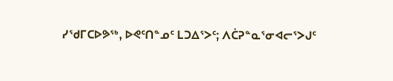ᓯᖁᒥᑕᐅᕗᖅ, ᐅᕙᑦᑎᓐᓄᑦ ᒪᑐᐃᕐᐳᑦ; ᐱᑖᕈᓐᓇᕐᓂᐊᓕᕐᐳᒍᑦ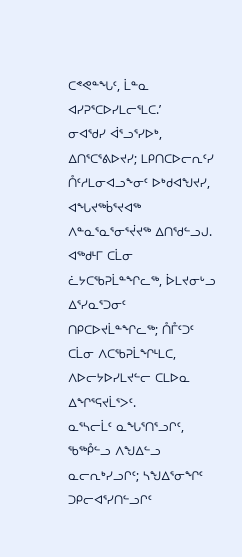ᑕᕝᕙᓐᖓᑦ, ᒫᓐᓇ ᐊᓯᕈᕐᑕᐅᓯᒪᓕᕐᒪᑕ.’
ᓂᐊᖁᓯ ᐋᕐᓗᕐᓯᐅᒃ, ᐃᑎᕐᑕᕐᕕᐅᔪᓯ; ᒪᑭᑎᑕᐅᓕᕆᑦᓯ ᑍᑦᓱᒪᓂᐊᓗᖕᓂᑦ ᐅᒃᑯᐊᖑᔪᓯ, ᐊᖓᔪᖅᑳᕐᔪᐊᖅ ᐱᓐᓇᕐᓇᕐᓂᕐᔫᔪᖅ ᐃᑎᖁᓪᓗᒍ.
ᐊᖅᑯᒻᒥ ᑕᒫᓂ ᓛᔭᑕᖃᕈᒫᓐᖏᓚᖅ, ᐆᒪᔪᓂᒡᓗ ᐃᕐᓯᓇᕐᑐᓂᑦ ᑎᑭᑕᐅᔪᒫᓐᖏᓚᖅ; ᑍᒤᑦᑐᑦ ᑕᒫᓂ ᐱᑕᖃᕈᒫᖏᒻᒪᑕ, ᐱᐅᓕᔭᐅᓯᒪᔪᓪᓕ ᑕᒪᐅᓇ ᐃᖏᕐᕋᔪᒫᕐᐳᑦ.
ᓇᕐᓴᓕᒫᑦ ᓇᖓᕐᑎᕐᓗᒋᑦ, ᖃᖅᑬᓪᓗ ᐱᖑᐃᓪᓗ ᓇᓕᕆᒃᓯᓗᒋᑦ; ᓴᖑᐃᕐᓂᖏᑦ ᑐᑭᓕᐊᕐᓯᑎᓪᓗᒋᑦ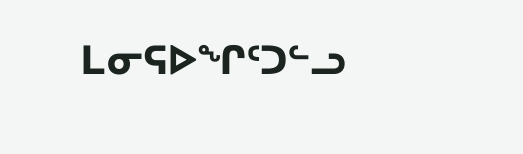ᒪᓂᕋᐅᖏᑦᑐᓪᓗ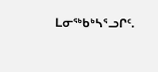ᒪᓂᖅᑲᒃᓴᕐᓗᒋᑦ.